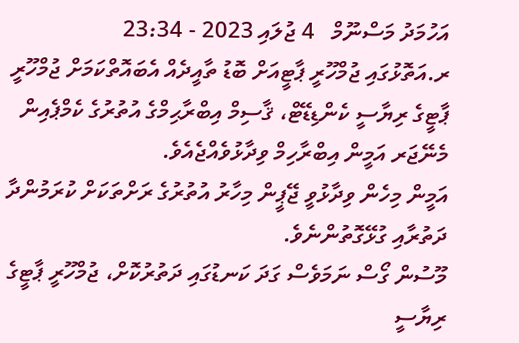އަހުމަދު މަސްނޫމް   4 ޖުލައި 2023 - 23:34
ރ.އަތޮޅުގައި ޖުމްހޫރީ ޕާޓީއަށް ބޮޑު ތާއީދެއް އެބައޮތްކަމަށް ޖުމްހޫރީ ޕާޓީގެ ރިޔާސީ ކެންޑިޑޭޓް، ޤާސިމް އިބްރާޙިމްގެ އުތުރުގެ ކެމްޕެއިން މެނޭޖަރ އަމީން އިބްރާހިމް ވިދާޅުވެއްޖެއެވެ.
އަމީން މިހެން ވިދާޅުވީ ޖޭޕީން މިހާރު އުތުރުގެ ރަށްތަކަށް ކުރަމުންދާ ދަތުރާއި ގުޅޭގޮތުންނެވެ.
މޫސުން ގޯސް ނަމަވެސް ގަދަ ކަނޑުގައި ދަތުރުކޮށް، ޖުމްހޫރީ ޕާޓީގެ ރިޔާސީ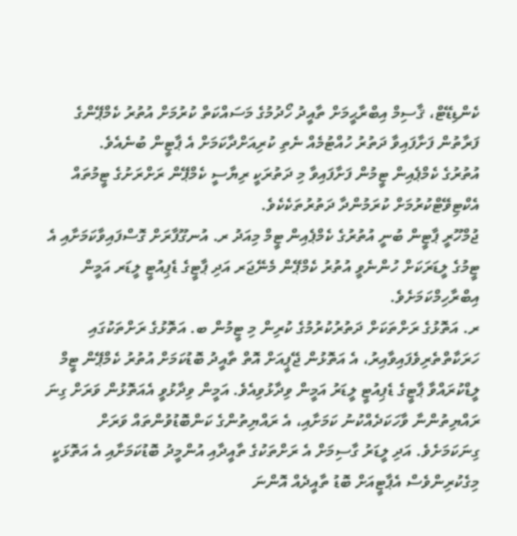ކެންޑިޑޭޓް، ޤާސިމް އިބްރާޙީމަށް ތާއީދު ހޯދުމުގެ މަސައްކަތް ކުރުމަށް އުތުރު ކެމްޕޭންގެ ފަރާތުން ފަށާފައިވާ ދަތުރު ހުއްޓުމެއް ނެތި ކުރިއަށްދާކަމަށް އެ ޕާޓީން ބުނެއެވެ.
އުތުރުގެ ކެމްޕެއިން ޓީމުން ފަށާފައިވާ މި ދަތުރަކީ ރިޔާސީ ކެމްޕޭން ރަށްރަށުގެ ޓީމުތައް އެކްޓިވޭޓްކުރުމަށް ކުރަމުންދާ ދަތުރުތަކެކެވެ.
ޖުމްހޫރީ ޕާޓީން ބުނީ އުތުރުގެ ކެމްޕެއިން ޓީމް މިއަދު ރ. އުނގޫފާރަށް ގޮސްފައިވާކަމަށާއި އެ ޓީމުގެ ލީޑަރަކަށް ހުންނެވީ އުތުރު ކެމްޕޭން މެނޭޖަރ އަދި ޕާޓީގެ ޑެޕިއުޓީ ލީޑަރ އަމީން އިބްރާހިމްކަމަށެވެ.
ރ. އަތޮޅުގެ ރަށްތަކަށް ދަތުރުކުރުމުގެ ކުރިން މި ޓީމުން ބ. އަތޮޅުގެ ރަށްތަކުގައި ހަރަކާތްތެރިވެފައިވާއިރު، އެ އަތޮޅުން ޖޭޕީއަށް އޮތް ތާއީދު ބޮޑުކަމަށް އުތުރު ކެމްޕޭން ޓީމް ލީޑްކުރައްވާ ޕާޓީގެ ޑެޕިއުޓީ ލީޑަރު އަމީން ވިދާޅުވިއެވެ. އަމީން ވިދާޅުވީ އެއަތޮޅުން ވަރަށް ގިނަ ރައްޔިތުންނާ ވާހަކަދެއްކުނު ކަމަށާއި، އެ ރައްޔިތުންގެ ކަންބޮޑުވުންތައް ވަރަށް ގިނަކަމަށެވެ. އަދި ލީޑަރު ގާސިމަށް އެ ރަށްތަކުގެ ތާއީދާއި އުންމީދު ބޮޑުކަމަށާއި އެ އަތޮޅަކީ މިގެކުރިންވެސް އެޕާޓީއަށް ބޮޑު ތާއީދެއް އޮންނަ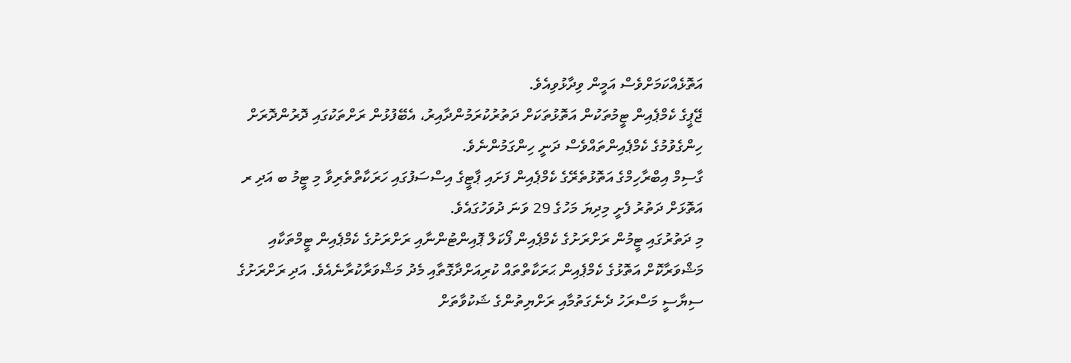އަތޮޅެއްކަމަށްވެސް އަމީން ވިދާޅުވިއެވެ.
ޖޭޕީގެ ކެމްޕެއިން ޓީމުތަކުން އަތޮޅުތަކަށް ދަތުރުކުރަމުންދާއިރު، އެބޭފުޅުން ރަށްތަކުގައި ދޮރުންދޮރަށް ހިންގެވުމުގެ ކެމްޕެއިންތައްވެސް ދަނީ ހިންގަމުންނެވެ.
ގާސިމް އިބްރާހިމްގެ އަތޮޅުތެރޭގެ ކެމްޕެއިން ފަށައި ޕާޓީގެ އިސްސަފުގައި ހަރަކާތްތެރިވާ މި ޓީމު ބ އަދި ރ އަތޮޅަށް ދަތުރު ފެށީ މިދިޔަ މަހުގެ 29 ވަނަ ދުވަހުގައެވެ.
މި ދަތުރުގައި ޓީމުން ރަށްރަށުގެ ކެމްޕެއިން ފޯކަލް ޕޮއިންޓުންނާއި ރަށްރަށުގެ ކެމްޕެއިން ޓީމްތަކާއި މަޝްވަރާކޮށް އަތޮޅުގެ ކެމްޕެއިން ޙަރަކާތްތައް ކުރިއަށްދާގޮތާއި މެދު މަޝްވަރާކުރާނެއެވެ. އަދި ރަށްރަށުގެ ސިޔާސީ މަސްރަހު ދެނެގަތުމާއި ރަށްޔިތުންގެ ޝަކުވާތަށް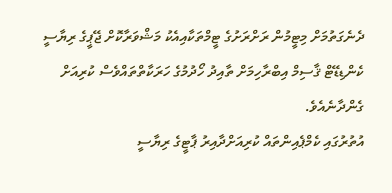ދެނެގަތުމަށް މިޓީމުން ރަށްރަށުގެ ޓީމްތަކާއިއެކު މަޝްވަރާކޮށް ޖޭޕީގެ ރިޔާސީ ކެންޑިޑޭޓް ޤާސިމް އިބްރާހިމަށް ތާއިދު ހޯދުމުގެ ހަރަކާތްތައްވެސް ކުރިއަށް ގެންދާނެއެވެ.
އުތުރުގައި ކެމްޕެއިންތައް ކުރިއަށްދާއިރު ޕާޓީގެ ރިޔާސީ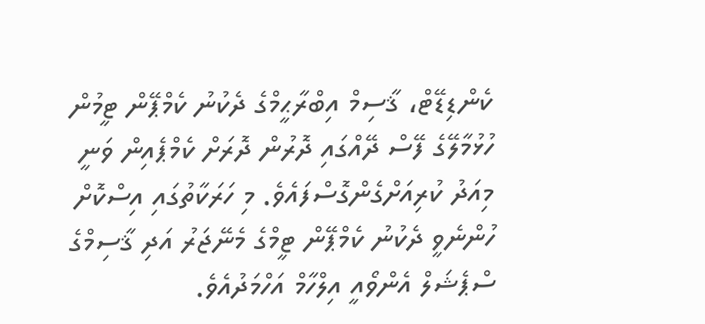ކެންޑިޑޭޓް، ޤާސިމް އިބްރާޙީމްގެ ދެކުނު ކެމްޕޭން ޓީމުން ހުޅުމާލޭގެ ފޭސް ދޭއްގައި ދޮރުން ދޮރަށް ކެމްޕެއިން ވަނީ މިއަދު ކުރިއަށްގެންގޮސްފައެވެ. މި ހަރަކާތުގައި އިސްކޮށް ހުންނެވީ ދެކުނު ކެމްޕޭން ޓީމްގެ މެނޭޖަރު އަދި ޤާސިމްގެ ސްޕެޝަލް އެންވޯއީ އިލްހާމް އަހްމަދުއެވެ.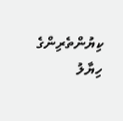ކިޔުންތެރިންގެ ހިޔާލު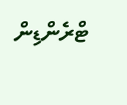ޓްރެންޑިން